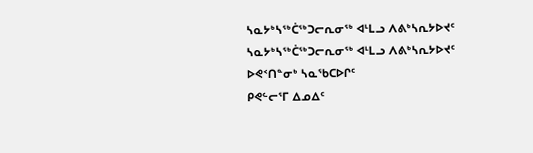ᓴᓇᔭᒃᓴᖅᑖᖅᑐᓕᕆᓂᖅ ᐊᒻᒪᓗ ᐱᕕᒃᓴᕆᔭᐅᔪᑦ
ᓴᓇᔭᒃᓴᖅᑖᖅᑐᓕᕆᓂᖅ ᐊᒻᒪᓗ ᐱᕕᒃᓴᕆᔭᐅᔪᑦ
ᐅᕙᑉᑎᓐᓂᒃ ᓴᓇᖃᑕᐅᒋᑦ
ᑭᕙᓪᓕᕐᒥ ᐃᓄᐃᑦ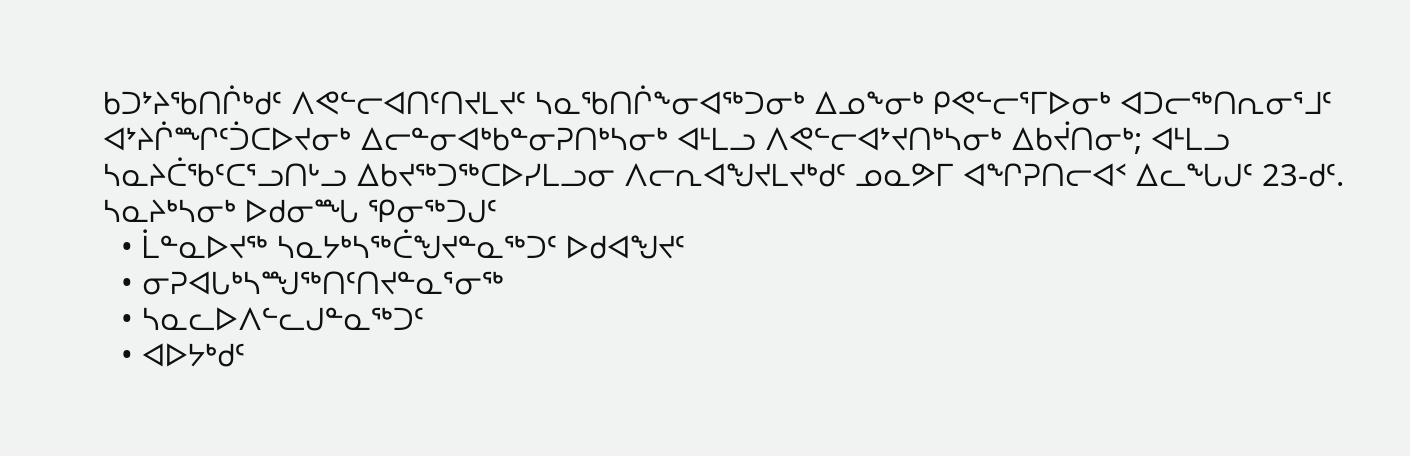ᑲᑐᔾᔨᖃᑎᒌᒃᑯᑦ ᐱᕙᓪᓕᐊᑎᑦᑎᔪᒪᔪᑦ ᓴᓇᖃᑎᒌᖕᓂᐊᖅᑐᓂᒃ ᐃᓄᖕᓂᒃ ᑭᕙᓪᓕᕐᒥᐅᓂᒃ ᐊᑐᓕᖅᑎᕆᓂᕐᒧᑦ ᐊᔾᔨᒌᙱᑦᑑᑕᐅᔪᓂᒃ ᐃᓕᓐᓂᐊᒃᑲᓐᓂᕈᑎᒃᓴᓂᒃ ᐊᒻᒪᓗ ᐱᕙᓪᓕᐊᔾᔪᑎᒃᓴᓂᒃ ᐃᑲᔫᑎᓂᒃ; ᐊᒻᒪᓗ ᓴᓇᔨᑖᖃᑦᑕᕐᓗᑎᒡᓗ ᐃᑲᔪᖅᑐᖅᑕᐅᓯᒪᓗᓂ ᐱᓕᕆᐊᖑᔪᒪᔪᒃᑯᑦ ᓄᓇᕗᒥ ᐊᖏᕈᑎᓕᐊᑉ ᐃᓚᖓᒍᑦ 23-ᑯᑦ.
ᓴᓇᔨᒃᓴᓂᒃ ᐅᑯᓂᙵ ᕿᓂᖅᑐᒍᑦ
  • ᒫᓐᓇᐅᔪᖅ ᓴᓇᔭᒃᓴᖅᑖᖑᔪᓐᓇᖅᑐᑦ ᐅᑯᐊᖑᔪᑦ
  • ᓂᕈᐊᒐᒃᓴᙳᖅᑎᑦᑎᔪᓐᓇᕐᓂᖅ
  • ᓴᓇᓚᐅᐱᓪᓚᒍᓐᓇᖅᑐᑦ
  • ᐊᐅᔭᒃᑯᑦ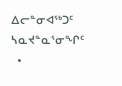ᐃᓕᓐᓂᐊᖅᑐᑦ ᓴᓇᔪᓐᓇᕐᓂᖏᑦ
  •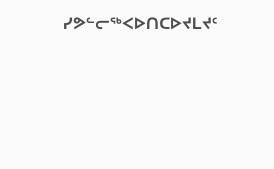ᓯᕗᓪᓕᖅᐸᐅᑎᑕᐅᔪᒪᔪᑦ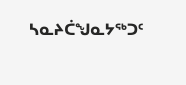ᓴᓇᔨᑖᖑᓇᔭᖅᑐᑦ